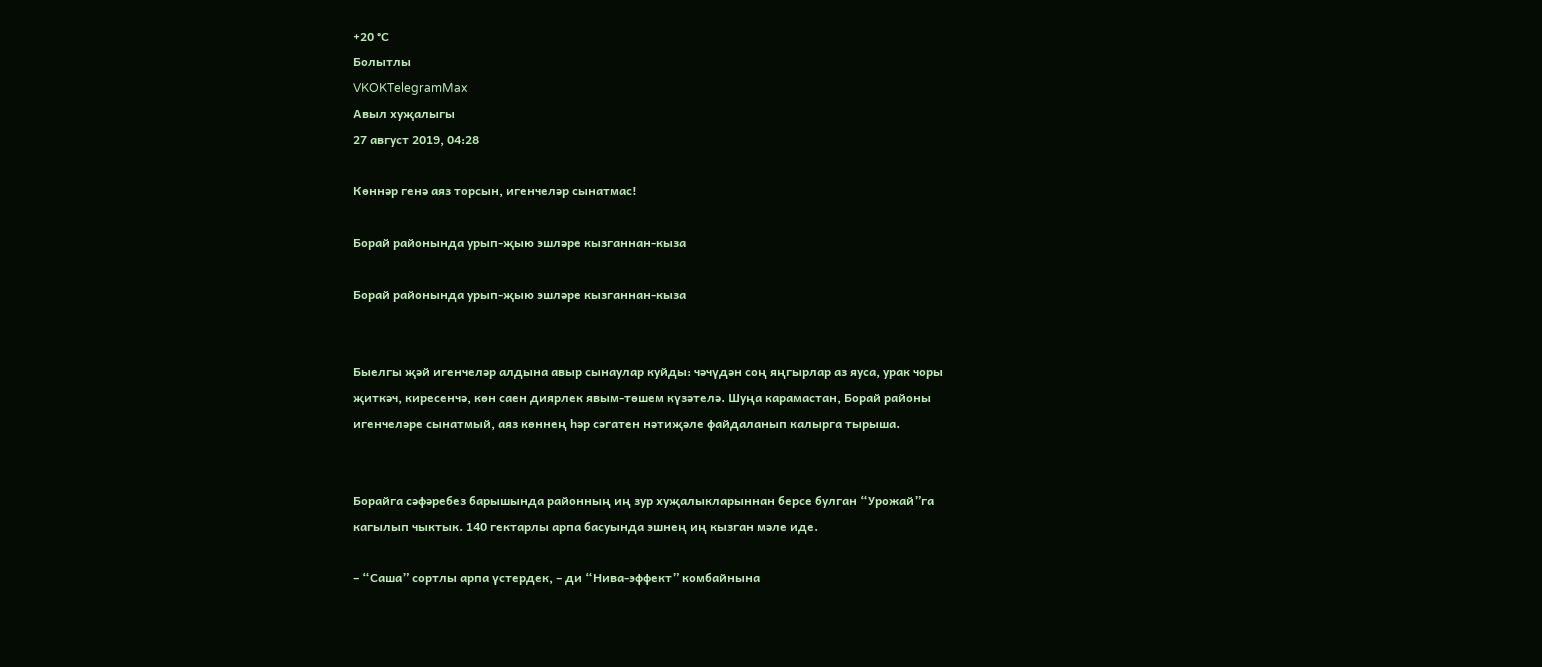+20 °С
Болытлы
VKOKTelegramMax
Авыл хуҗалыгы
27 август 2019, 04:28

Көннәр генә аяз торсын, игенчеләр сынатмас!

Борай районында урып-җыю эшләре кызганнан-кыза

Борай районында урып-җыю эшләре кызганнан-кыза


Быелгы җәй игенчеләр алдына авыр сынаулар куйды: чәчүдән соң яңгырлар аз яуса, урак чоры җиткәч, киресенчә, көн саен диярлек явым-төшем күзәтелә. Шуңа карамастан, Борай районы игенчеләре сынатмый, аяз көннең һәр сәгатен нәтиҗәле файдаланып калырга тырыша.


Борайга сәфәребез барышында районның иң зур хуҗалыкларыннан берсе булган “Урожай”га кагылып чыктык. 140 гектарлы арпа басуында эшнең иң кызган мәле иде.

– “Саша” сортлы арпа үстердек, – ди “Нива-эффект” комбайнына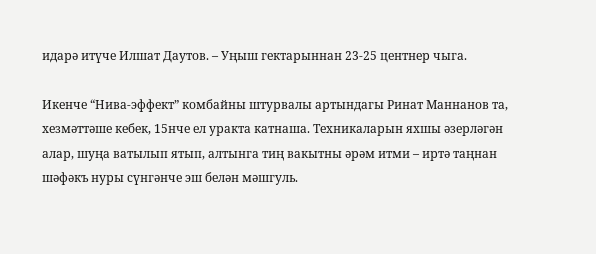идарә итүче Илшат Даутов. – Уңыш гектарыннан 23-25 центнер чыга.

Икенче “Нива-эффект” комбайны штурвалы артындагы Ринат Маннанов та, хезмәттәше кебек, 15нче ел уракта катнаша. Техникаларын яхшы әзерләгән алар, шуңа ватылып ятып, алтынга тиң вакытны әрәм итми – иртә таңнан шәфәкъ нуры сүнгәнче эш белән мәшгуль.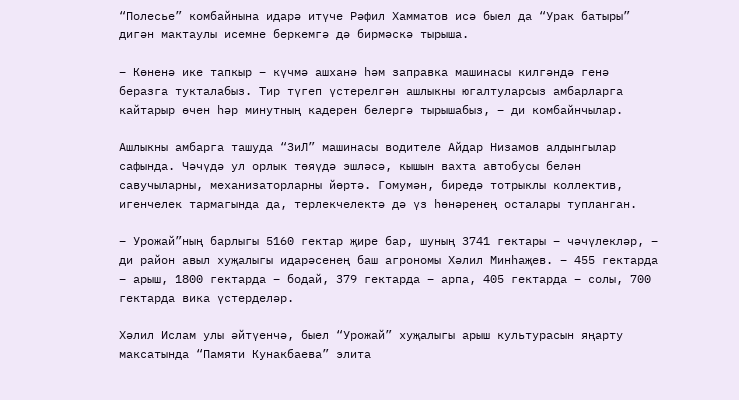“Полесье” комбайнына идарә итүче Рәфил Хамматов исә быел да “Урак батыры” дигән мактаулы исемне беркемгә дә бирмәскә тырыша.

– Көненә ике тапкыр – күчмә ашханә һәм заправка машинасы килгәндә генә беразга тукталабыз. Тир түгеп үстерелгән ашлыкны югалтуларсыз амбарларга кайтарыр өчен һәр минутның кадерен белергә тырышабыз, – ди комбайнчылар.

Ашлыкны амбарга ташуда “ЗиЛ” машинасы водителе Айдар Низамов алдынгылар сафында. Чәчүдә ул орлык төяүдә эшләсә, кышын вахта автобусы белән савучыларны, механизаторларны йөртә. Гомумән, биредә тотрыклы коллектив, игенчелек тармагында да, терлекчелектә дә үз һөнәренең осталары тупланган.

– Урожай”ның барлыгы 5160 гектар җире бар, шуның 3741 гектары – чәчүлекләр, – ди район авыл хуҗалыгы идарәсенең баш агрономы Хәлил Минһаҗев. – 455 гектарда – арыш, 1800 гектарда – бодай, 379 гектарда – арпа, 405 гектарда – солы, 700 гектарда вика үстерделәр.

Хәлил Ислам улы әйтүенчә, быел “Урожай” хуҗалыгы арыш культурасын яңарту максатында “Памяти Кунакбаева” элита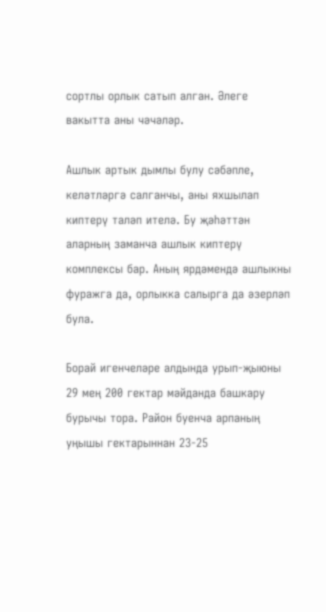сортлы орлык сатып алган. Әлеге вакытта аны чәчәләр.

Ашлык артык дымлы булу сәбәпле, келәтләргә салганчы, аны яхшылап киптерү таләп ителә. Бу җәһәттән аларның заманча ашлык киптерү комплексы бар. Аның ярдәмендә ашлыкны фуражга да, орлыкка салырга да әзерләп була.

Борай игенчеләре алдында урып-җыюны 29 мең 200 гектар мәйданда башкару бурычы тора. Район буенча арпаның уңышы гектарыннан 23-25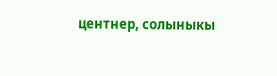центнер, солыныкы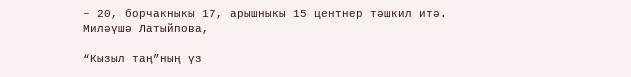– 20, борчакныкы 17, арышныкы 15 центнер тәшкил итә.
Миләүшә Латыйпова,

“Кызыл таң”ның үз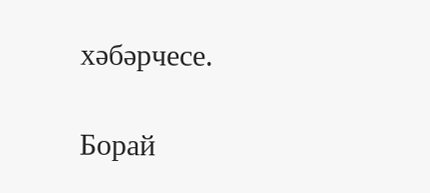хәбәрчесе.

Борай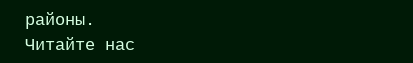районы.
Читайте нас